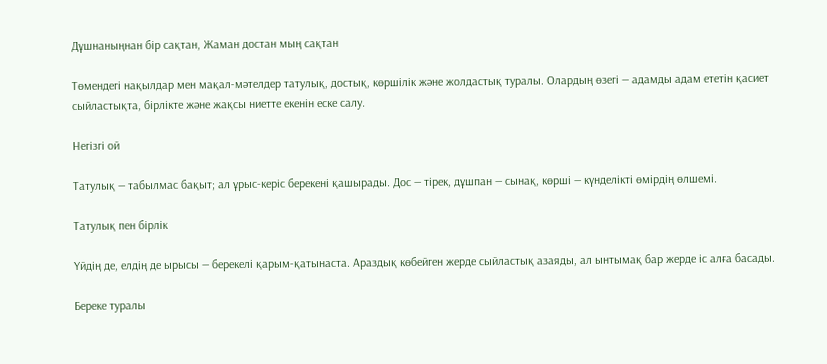Дұшнаныңнан бір сақтан, Жаман достан мың сақтан

Төмендегі нақылдар мен мақал-мәтелдер татулық, достық, көршілік және жолдастық туралы. Олардың өзегі — адамды адам ететін қасиет сыйластықта, бірлікте және жақсы ниетте екенін еске салу.

Негізгі ой

Татулық — табылмас бақыт; ал ұрыс-керіс берекені қашырады. Дос — тірек, дұшпан — сынақ, көрші — күнделікті өмірдің өлшемі.

Татулық пен бірлік

Үйдің де, елдің де ырысы — берекелі қарым-қатынаста. Араздық көбейген жерде сыйластық азаяды, ал ынтымақ бар жерде іс алға басады.

Береке туралы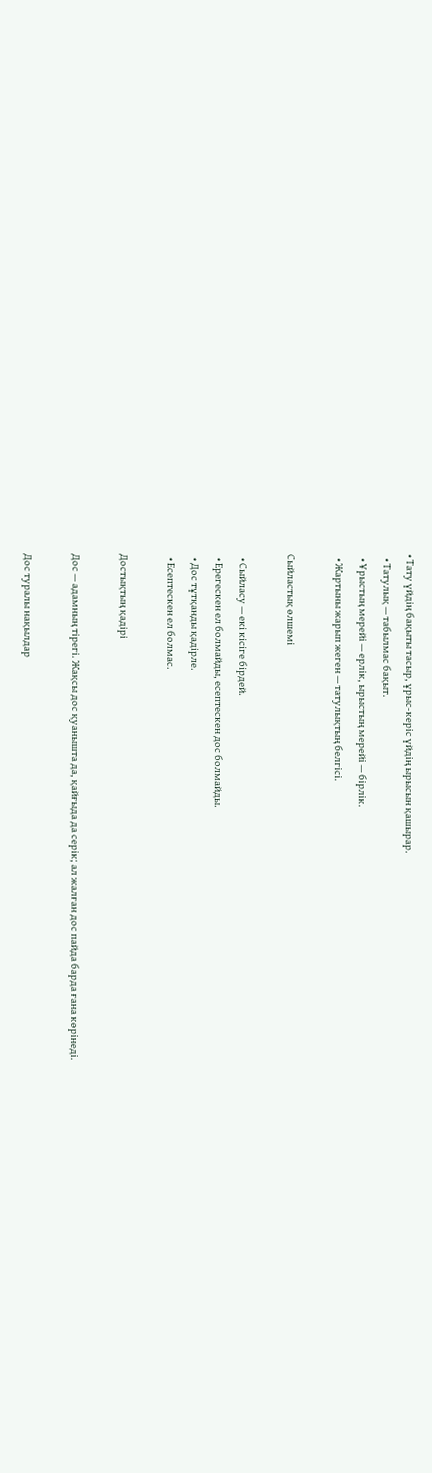• Тату үйдің бақыты тасыр, ұрыс-керіс үйдің ырысын қашырар.
  • Татулық — табылмас бақыт.
  • Ұрыстың мерейі — ерлік, ырыстың мерейі — бірлік.
  • Жартыны жарып жеген — татулықтың белгісі.

Сыйластық өлшемі

  • Сыйласу — екі кісіге бірдей.
  • Ерегескен ел болмайды, есептескен дос болмайды.
  • Дос тұтқанды қадірле.
  • Есептескен ел болмас.

Достықтың қадірі

Дос — адамның тірегі. Жақсы дос қуанышта да, қайғыда да серік; ал жалған дос пайда барда ғана көрінеді.

Дос туралы нақылдар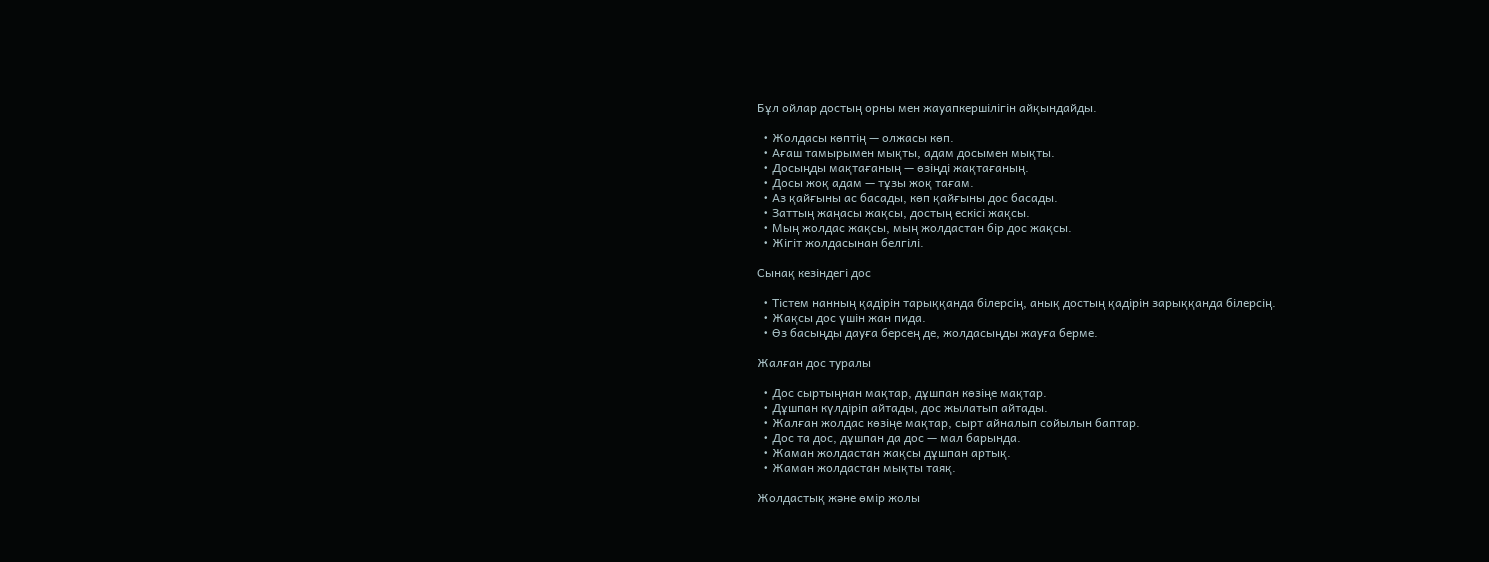Бұл ойлар достың орны мен жауапкершілігін айқындайды.

  • Жолдасы көптің — олжасы көп.
  • Ағаш тамырымен мықты, адам досымен мықты.
  • Досыңды мақтағаның — өзіңді жақтағаның.
  • Досы жоқ адам — тұзы жоқ тағам.
  • Аз қайғыны ас басады, көп қайғыны дос басады.
  • Заттың жаңасы жақсы, достың ескісі жақсы.
  • Мың жолдас жақсы, мың жолдастан бір дос жақсы.
  • Жігіт жолдасынан белгілі.

Сынақ кезіндегі дос

  • Тістем нанның қадірін тарыққанда білерсің, анық достың қадірін зарыққанда білерсің.
  • Жақсы дос үшін жан пида.
  • Өз басыңды дауға берсең де, жолдасыңды жауға берме.

Жалған дос туралы

  • Дос сыртыңнан мақтар, дұшпан көзіңе мақтар.
  • Дұшпан күлдіріп айтады, дос жылатып айтады.
  • Жалған жолдас көзіңе мақтар, сырт айналып сойылын баптар.
  • Дос та дос, дұшпан да дос — мал барында.
  • Жаман жолдастан жақсы дұшпан артық.
  • Жаман жолдастан мықты таяқ.

Жолдастық және өмір жолы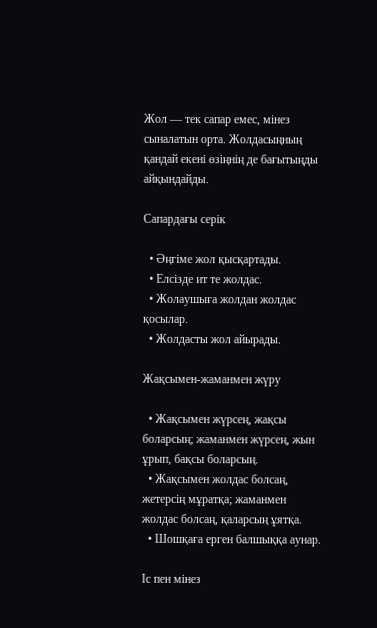Жол — тек сапар емес, мінез сыналатын орта. Жолдасыңның қандай екені өзіңнің де бағытыңды айқындайды.

Сапардағы серік

  • Әңгіме жол қысқартады.
  • Елсізде ит те жолдас.
  • Жолаушыға жолдан жолдас қосылар.
  • Жолдасты жол айырады.

Жақсымен-жаманмен жүру

  • Жақсымен жүрсең, жақсы боларсың; жаманмен жүрсең, жын ұрып, бақсы боларсың.
  • Жақсымен жолдас болсаң, жетерсің мұратқа; жаманмен жолдас болсаң, қаларсың ұятқа.
  • Шошқаға ерген балшыққа аунар.

Іс пен мінез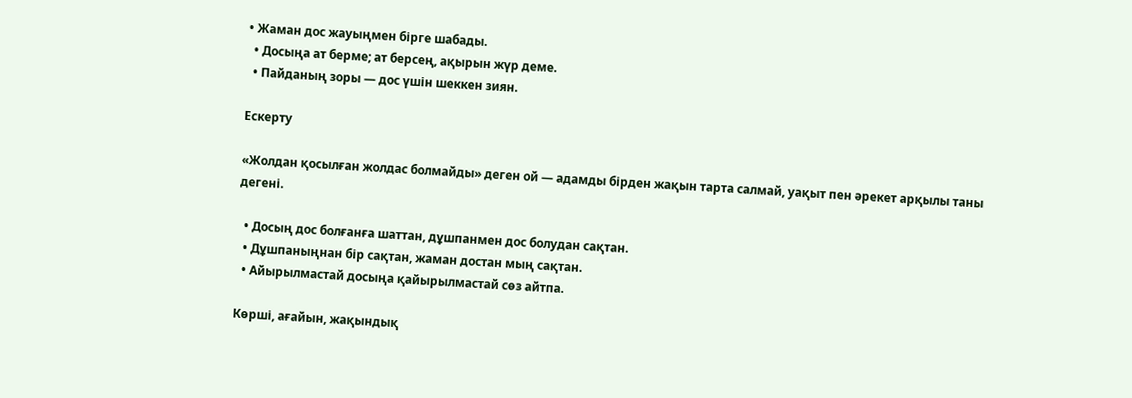• Жаман дос жауыңмен бірге шабады.
  • Досыңа ат берме; ат берсең, ақырын жүр деме.
  • Пайданың зоры — дос үшін шеккен зиян.

Ескерту

«Жолдан қосылған жолдас болмайды» деген ой — адамды бірден жақын тарта салмай, уақыт пен әрекет арқылы таны дегені.

  • Досың дос болғанға шаттан, дұшпанмен дос болудан сақтан.
  • Дұшпаныңнан бір сақтан, жаман достан мың сақтан.
  • Айырылмастай досыңа қайырылмастай сөз айтпа.

Көрші, ағайын, жақындық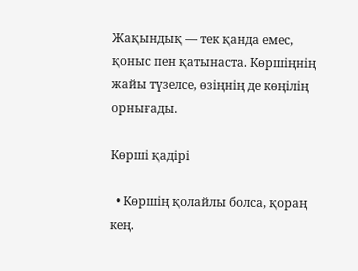Жақындық — тек қанда емес, қоныс пен қатынаста. Көршіңнің жайы түзелсе, өзіңнің де көңілің орнығады.

Көрші қадірі

  • Көршің қолайлы болса, қораң кең.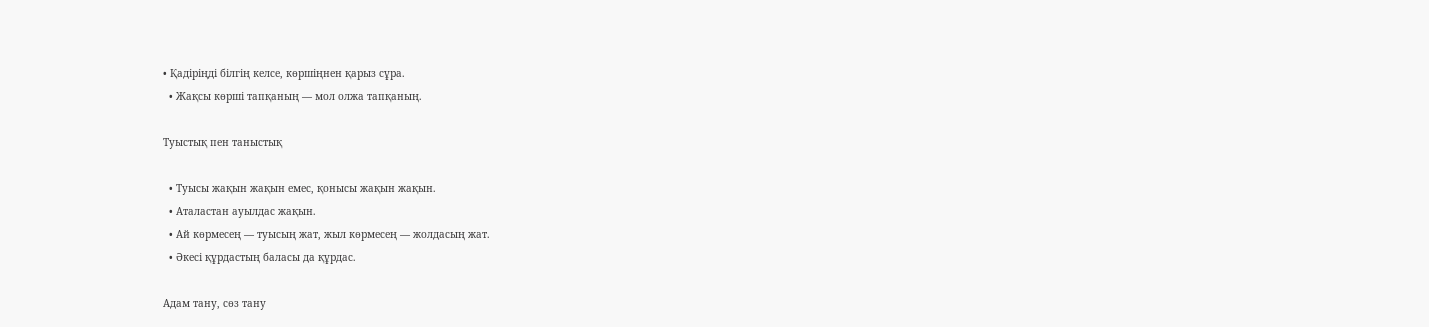• Қадіріңді білгің келсе, көршіңнен қарыз сұра.
  • Жақсы көрші тапқаның — мол олжа тапқаның.

Туыстық пен таныстық

  • Туысы жақын жақын емес, қонысы жақын жақын.
  • Аталастан ауылдас жақын.
  • Ай көрмесең — туысың жат, жыл көрмесең — жолдасың жат.
  • Әкесі құрдастың баласы да құрдас.

Адам тану, сөз тану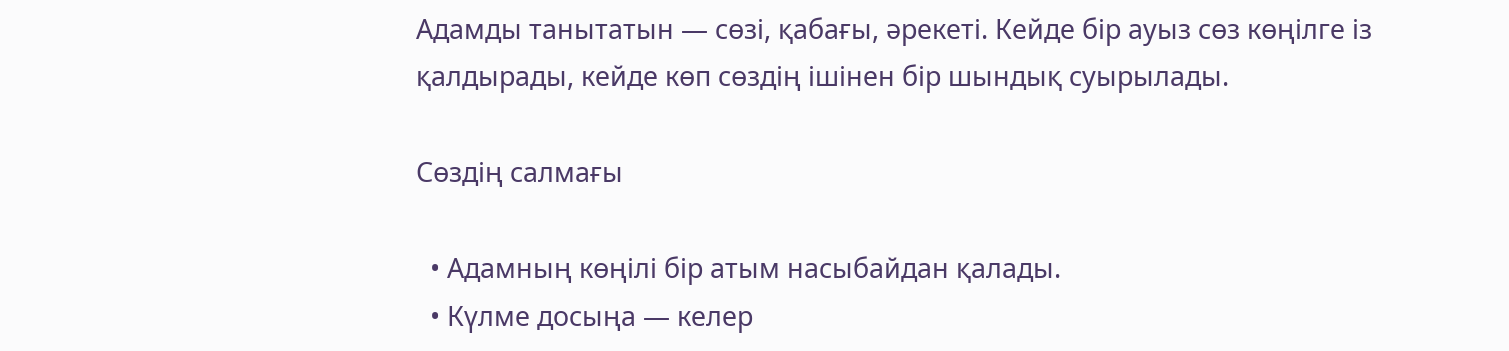Адамды танытатын — сөзі, қабағы, әрекеті. Кейде бір ауыз сөз көңілге із қалдырады, кейде көп сөздің ішінен бір шындық суырылады.

Сөздің салмағы

  • Адамның көңілі бір атым насыбайдан қалады.
  • Күлме досыңа — келер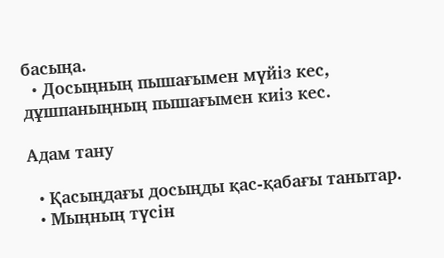басыңа.
  • Досыңның пышағымен мүйіз кес, дұшпаныңның пышағымен киіз кес.

Адам тану

  • Қасыңдағы досыңды қас-қабағы танытар.
  • Мыңның түсін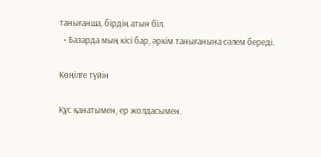танығанша, бірдің атын біл.
  • Базарда мың кісі бар, әркім танығанына сәлем береді.

Көңілге түйін

Құс қанатымен, ер жолдасымен.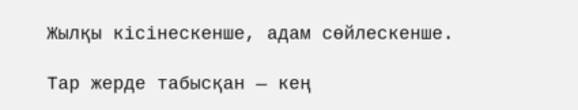Жылқы кісінескенше, адам сөйлескенше.

Тар жерде табысқан — кең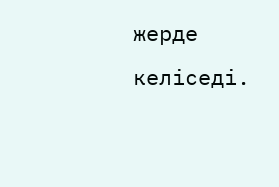жерде келіседі.